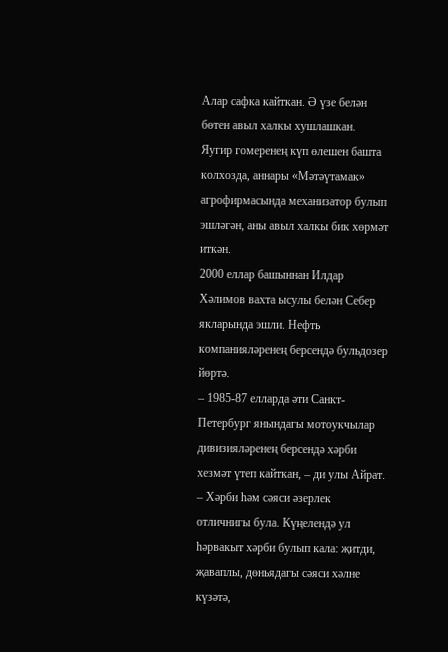Алар сафка кайткан. Ә үзе белән бөтен авыл халкы хушлашкан.
Яугир гомеренең күп өлешен башта колхозда, аннары «Мәтәүтамак» агрофирмасында механизатор булып эшләгән, аны авыл халкы бик хөрмәт иткән.
2000 еллар башыннан Илдар Хәлимов вахта ысулы белән Себер якларында эшли. Нефть компанияләренең берсендә бульдозер йөртә.
– 1985-87 елларда әти Санкт-Петербург янындагы мотоукчылар дивизияләренең берсендә хәрби хезмәт үтеп кайткан, – ди улы Айрат. – Хәрби һәм сәяси әзерлек отличнигы була. Күңелендә ул һәрвакыт хәрби булып кала: җитди, җаваплы, дөньядагы сәяси хәлне күзәтә,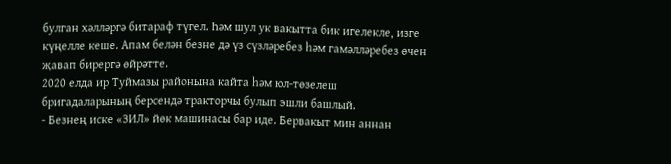булган хәлләргә битараф түгел. Һәм шул ук вакытта бик игелекле, изге күңелле кеше. Апам белән безне дә үз сүзләребез һәм гамәлләребез өчен җавап бирергә өйрәтте.
2020 елда ир Туймазы районына кайта һәм юл-төзелеш бригадаларының берсендә тракторчы булып эшли башлый.
- Безнең иске «ЗИЛ» йөк машинасы бар иде. Бервакыт мин аннан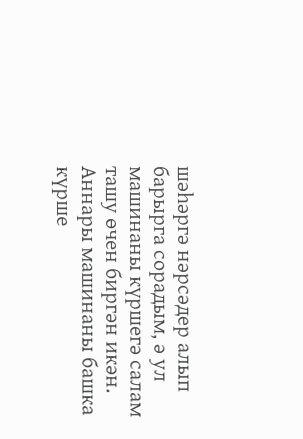шәһәргә нәрсәдер алып барырга сорадым, ә ул машинаны күршегә салам ташу өчен биргән икән. Аннары машинаны башка күрше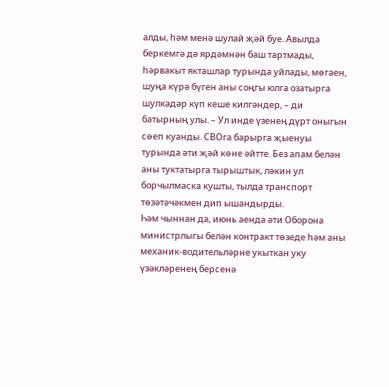алды, һәм менә шулай җәй буе. Авылда беркемгә дә ярдәмнән баш тартмады, һәрвакыт якташлар турында уйлады, мөгаен, шуңа күрә бүген аны соңгы юлга озатырга шулкадәр күп кеше килгәндер, – ди батырның улы. – Ул инде үзенең дүрт оныгын сөеп куанды. СВОга барырга җыенуы турында әти җәй көне әйтте. Без апам белән аны туктатырга тырыштык, ләкин ул борчылмаска кушты, тылда транспорт төзәтәчәкмен дип ышандырды.
Һәм чыннан да, июнь аенда әти Оборона министрлыгы белән контракт төзеде һәм аны механик-водительләрне укыткан уку үзәкләренең берсенә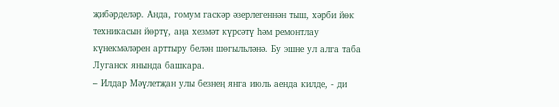җибәрделәр. Анда, гомум гаскәр әзерлегеннән тыш, хәрби йөк техникасын йөртү, аңа хезмәт күрсәтү һәм ремонтлау күнекмәләрен арттыру белән шөгыльләнә. Бу эшне ул алга таба Луганск янында башкара.
– Илдар Мәүлетҗан улы безнең янга июль аенда килде, - ди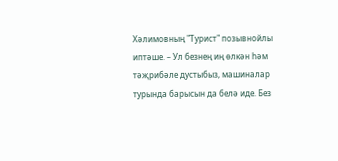Хәлимовның "Турист" позывнойлы иптәше. – Ул безнең иң өлкән һәм тәҗрибәле дустыбыз, машиналар турында барысын да белә иде. Без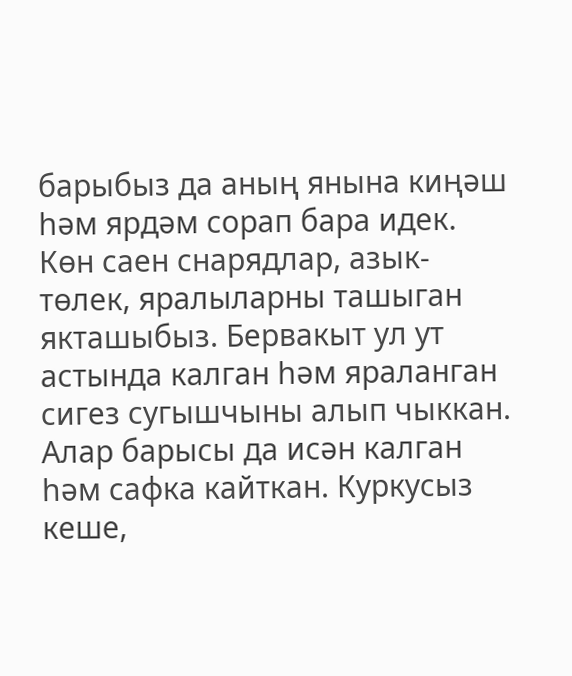барыбыз да аның янына киңәш һәм ярдәм сорап бара идек.
Көн саен снарядлар, азык-төлек, яралыларны ташыган якташыбыз. Бервакыт ул ут астында калган һәм яраланган сигез сугышчыны алып чыккан. Алар барысы да исән калган һәм сафка кайткан. Куркусыз кеше,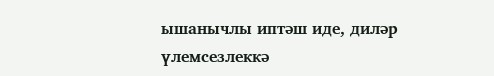ышанычлы иптәш иде, диләр үлемсезлеккә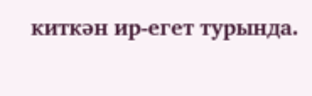киткән ир-егет турында.